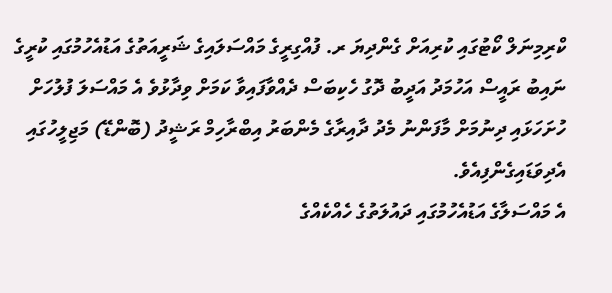ކްރިމިނަލް ކޯޓުގައި ކުރިއަށް ގެންދިޔަ ރ. ފުއްގިރީގެ މައްސަލައިގެ ޝަރީއަތުގެ އަޑުއެހުމުގައި ކުރީގެ ނައިބު ރައީސް އަހުމަދު އަދީބު ދޮގު ހެކިބަސް ދެއްވާފައިވާ ކަމަށް ވިދާޅުވެ އެ މައްސަލަ ފުލުހަށް ހުށަހަޅައި ދިނުމަށް މާފަންނު މެދު ދާއިރާގެ މެންބަރު އިބްރާހިމް ރަޝީދު (ބޮންޑޭ) މަޖިލީހުގައި އެދިވަޑައިގެންފިއެވެ.
އެ މައްސަލާގެ އަޑުއެހުމުގައި ދައުލަތުގެ ހެއްކެއްގެ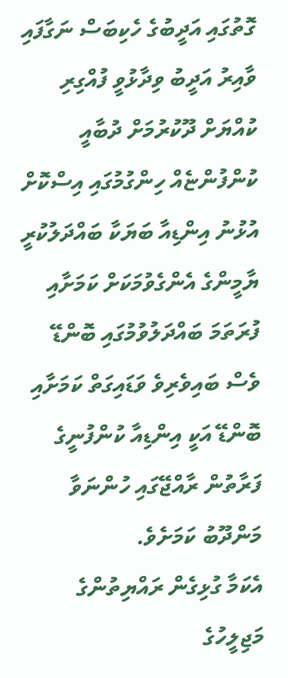ގޮތުގައި އަދީބުގެ ހެކިބަސް ނަގާފައި ވާއިރު އަދީބު ވިދާޅުވީ ފުއްގިރި ކުއްޔަށް ދޫކުރުމަށް ދުބާއީ ކުންފުންޏެއް ހިންގުމުގައި އިސްކޮށް އުޅުނު އިންޑިއާ ބަޔަކާ ބައްދަލުކުރީ ޔާމީންގެ އެންގެވުމަކަށް ކަމަށާއި ފުރަތަމަ ބައްދަލުވުމުގައި ބޮންޑޭ ވެސް ބައިވެރިވެ ވަޑައިގަތް ކަމަށާއި ބޮންޑޭ އަކީ އިންޑިއާ ކުންފުނީގެ ފަރާތުން ރާއްޖޭގައި ހުންނަވާ މަންދޫބު ކަމަށެވެ.
އެކަމާ ގުޅިގެން ރައްޔިތުންގެ މަޖިލީހުގެ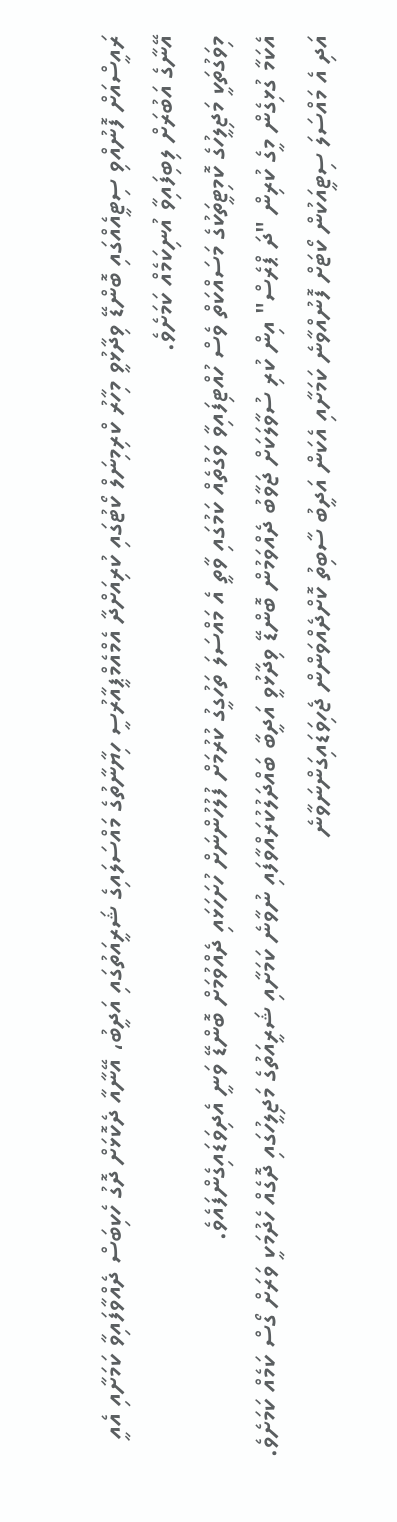ރައީސްއަށް ފޮނުއްވި ސިޓީއެއްގައި ބޮންޑޭ ވިދާޅުވީ މިހާރު ކްރިމިނަލް ކޯޓުގައި ކުރިއަށްދާ އެމްއެމްޕީއާރުސީ ހިޔާނާތުގެ މައްސަލައިގެ ޝަރީއަތުގައި އަދީބު، އޭނާއާ ދެކޮޅަށް ދޮގު ހެކިބަސް ދެއްވާފައިވާ ކަމަށާއި އެއީ އޭނާގެ އަބުރަށް ލިބިފައިވާ އުނިކަމެއް ކަމަށެވެ.
މިވަގުތަކީ މަޖިލީހުގެ ކޮމިޓީތަކުގެ މަސައްކަތް ވެސް ހުއްޓިފައިވާ ވަގުތެއް ކަމުގައި ވާތީ އެ މައްސަލަ ތަހުގީގު ކުރުމަށް ފުލުހުންނަށް ހުށަހަޅައި ދެއްވުމަށް ބޮންޑޭ ވަނީ އެދިވަޑައިގެންފައެވެ.
އެކަމާ ގުޅިގެން މީގެ ކުރިން "ދަ ޕްރެސް" އިން ކުރި ސުވާލަކަށް ޖަވާބު ދެއްވަމުން ބޮންޑޭ ވިދާޅުވީ އަދީބާ ބައްދަލުކުރައްވާފައި ނުވާނެ ކަމަށާއި ޝަރީއަތުގެ މަޖިލީހުގައި ދޮގެއް ހެދުމަކީ ވަރަށް ގޯސް ކަމެއް ކަމަށެވެ. އަދި އެ މައްސަލަ ސިޓީއަކުން ކޯޓަށް ފޮނުއްވާނެ ކަމަށާއި އެކަން އަދީބު ސާބިތު ކޮށްދެއްވަންން ޖެހިވަޑައިގަންނަވާނެ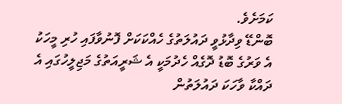ކަމަށެވެ.
ބޮންޑޭ ވިދާޅުވީ ދައުލަތުގެ ހެއްކަކަށް ފޮނުވާފައި ހުރި މީހަކު އެ ވަރުގެ ބޮޑު ދޮގެއް ހެދުމަކީ އެ ޝަރީއަތުގެ މަޖިލީހުގައި އެ ދައްކާ ވާހަކަ ދައުލަތުން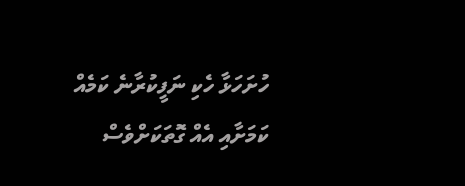ހުށަހަޅާ ހެކި ނަފީކުރާނެ ކަމެއް ކަމަށާއި އެއް ގޮތަކަށްވެސް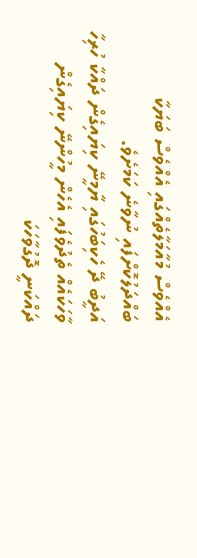އެއްވެސް މުއާމަލާތެއްގައި އެއްވެސް ބަޔަކާ ބައްދަލުކޮށްފައި ނުވާނެ ކަމަށެވެ.
އަދީބު ދޭ ހެކިބަހުގައި ޔާމީނޭ ކިޔައިގެން ދައްކާ ހުރިހާ ވާހަކައެއް ތެދުވެފައި އެހެން މީހުންނޭ ކިޔައިގެން ދައްކަނީ ދޮގުވާހަކަ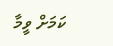ކަމަށް ވީމާ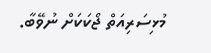މުޅިސަރިއަތް ޖޯކަކަށް ނުވޭބާ.